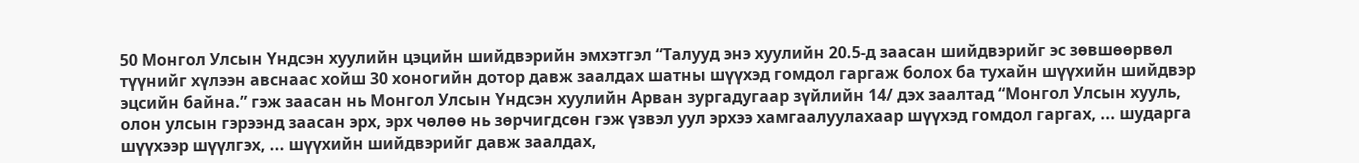50 Монгол Улсын Үндсэн хуулийн цэцийн шийдвэрийн эмхэтгэл “Талууд энэ хуулийн 20.5-д заасан шийдвэрийг эс зөвшөөрвөл түүнийг хүлээн авснаас хойш 30 хоногийн дотор давж заалдах шатны шүүхэд гомдол гаргаж болох ба тухайн шүүхийн шийдвэр эцсийн байна.” гэж заасан нь Монгол Улсын Үндсэн хуулийн Арван зургадугаар зүйлийн 14/ дэх заалтад “Монгол Улсын хууль, олон улсын гэрээнд заасан эрх, эрх чөлөө нь зөрчигдсөн гэж үзвэл уул эрхээ хамгаалуулахаар шүүхэд гомдол гаргах, ... шударга шүүхээр шүүлгэх, ... шүүхийн шийдвэрийг давж заалдах,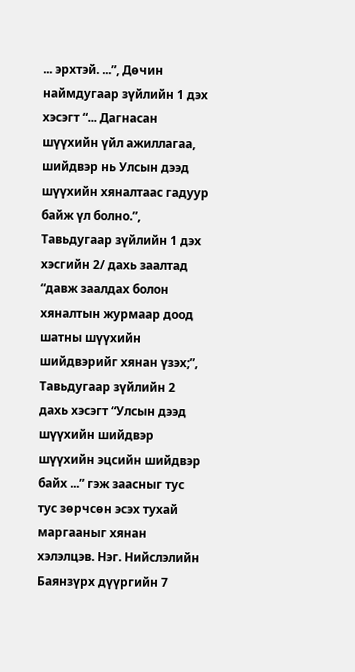... эрхтэй. ...”, Дөчин наймдугаар зүйлийн 1 дэх хэсэгт “... Дагнасан шүүхийн үйл ажиллагаа, шийдвэр нь Улсын дээд шүүхийн хяналтаас гадуур байж үл болно.”, Тавьдугаар зүйлийн 1 дэх хэсгийн 2/ дахь заалтад “давж заалдах болон хяналтын журмаар доод шатны шүүхийн шийдвэрийг хянан үзэх;”, Тавьдугаар зүйлийн 2 дахь хэсэгт “Улсын дээд шүүхийн шийдвэр шүүхийн эцсийн шийдвэр байх ...” гэж заасныг тус тус зөрчсөн эсэх тухай маргааныг хянан хэлэлцэв. Нэг. Нийслэлийн Баянзүрх дүүргийн 7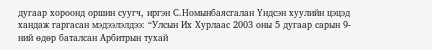дугаар хороонд оршин суугч, иргэн С.Номынбаясгалан Үндсэн хуулийн цэцэд хандаж гаргасан мэдээлэлдээ: “Улсын Их Хурлаас 2003 оны 5 дугаар сарын 9-ний өдөр баталсан Арбитрын тухай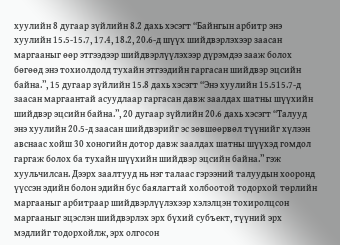хуулийн 8 дугаар зүйлийн 8.2 дахь хэсэгт “Байнгын арбитр энэ хуулийн 15.5-15.7, 17.4, 18.2, 20.6-д шүүх шийдвэрлэхээр заасан маргааныг өөр этгээдээр шийдвэрлүүлэхээр дүрэмдээ зааж болох бөгөөд энэ тохиолдолд тухайн этгээдийн гаргасан шийдвэр эцсийн байна.”, 15 дугаар зүйлийн 15.8 дахь хэсэгт “Энэ хуулийн 15.515.7-д заасан маргаантай асуудлаар гаргасан давж заалдах шатны шүүхийн шийдвэр эцсийн байна.”, 20 дугаар зүйлийн 20.6 дахь хэсэгт “Талууд энэ хуулийн 20.5-д заасан шийдвэрийг эс зөвшөөрвөл түүнийг хүлээн авснаас хойш 30 хоногийн дотор давж заалдах шатны шүүхэд гомдол гаргаж болох ба тухайн шүүхийн шийдвэр эцсийн байна.” гэж хуульчилсан. Дээрх заалтууд нь нэг талаас гэрээний талуудын хооронд үүссэн эдийн болон эдийн бус баялагтай холбоотой тодорхой төрлийн маргааныг арбитраар шийдвэрлүүлэхээр хэлэлцэн тохиролцсон маргааныг эцэслэн шийдвэрлэх эрх бүхий субъект, түүний эрх мэдлийг тодорхойлж, эрх олгосон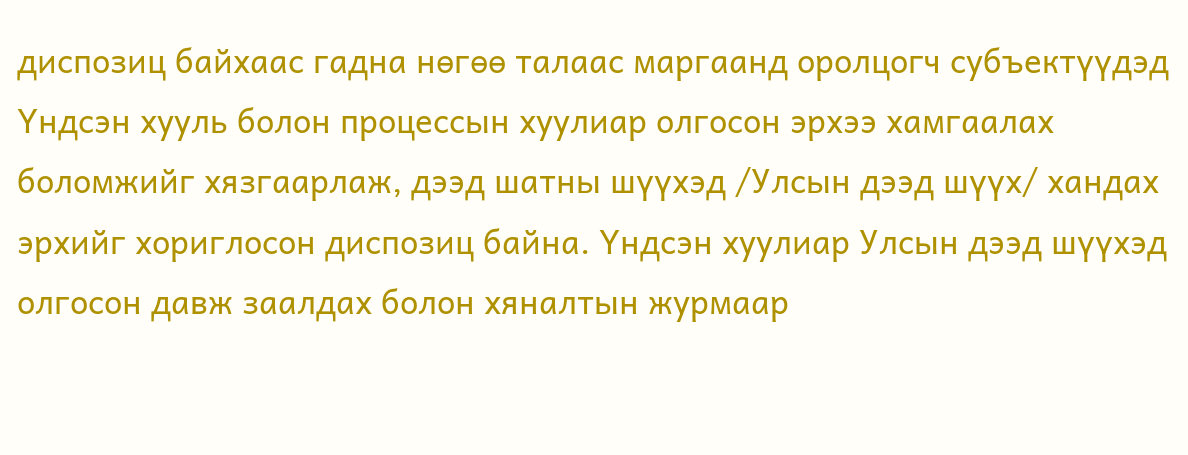диспозиц байхаас гадна нөгөө талаас маргаанд оролцогч субъектүүдэд Үндсэн хууль болон процессын хуулиар олгосон эрхээ хамгаалах боломжийг хязгаарлаж, дээд шатны шүүхэд /Улсын дээд шүүх/ хандах эрхийг хориглосон диспозиц байна. Үндсэн хуулиар Улсын дээд шүүхэд олгосон давж заалдах болон хяналтын журмаар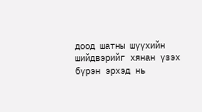доод шатны шүүхийн шийдвэрийг хянан үзэх бүрэн эрхэд нь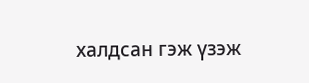халдсан гэж үзэж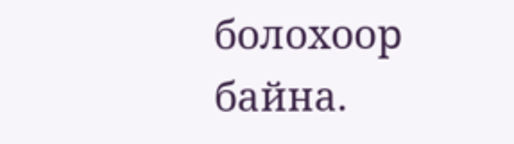болохоор байна.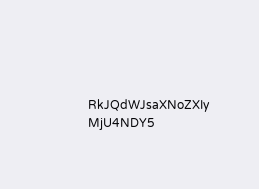RkJQdWJsaXNoZXIy MjU4NDY5